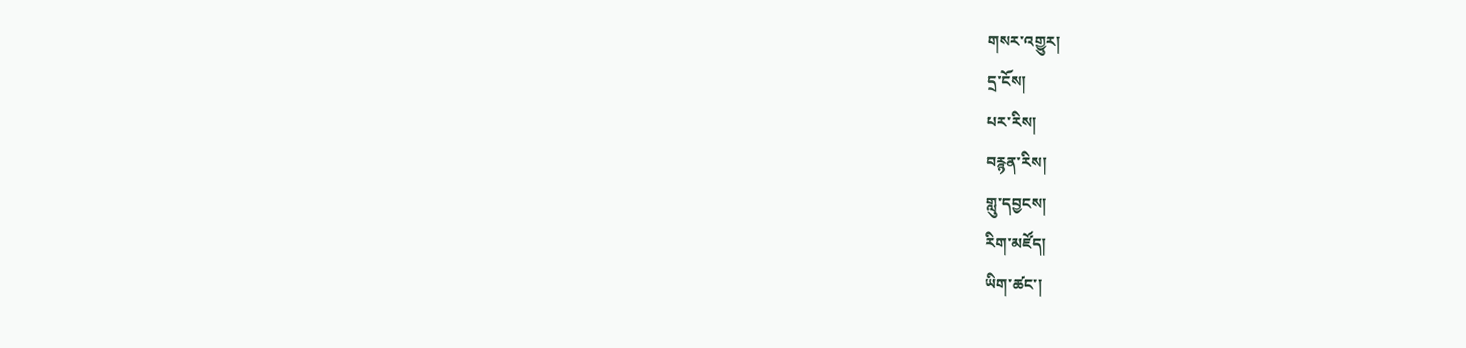གསར་འགྱུར།
དྲ་ངོས།
པར་རིས།
བརྙན་རིས།
གླུ་དབྱངས།
རིག་མཛོད།
ཡིག་ཚང་།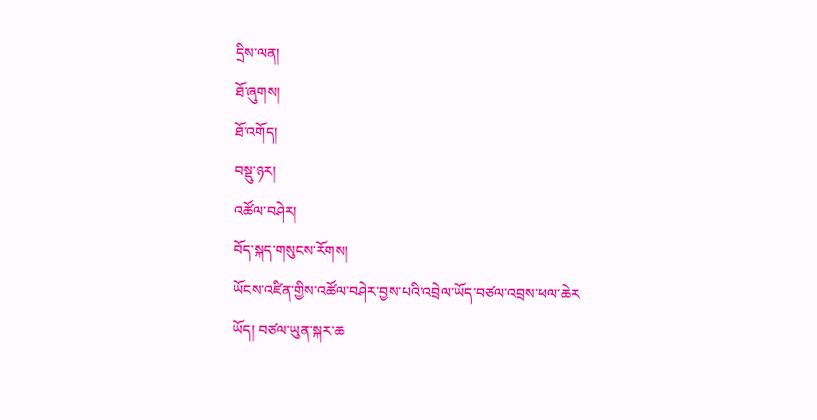དྲིས་ལན།
ཐོ་ཞུགས།
ཐོ་འགོད།
བསྡུ་ཉར།
འཚོལ་བཤེར།
བོད་སྐད་གསུངས་རོགས།
ཡོངས་འཛིན་གྱིས་འཚོལ་བཤེར་བྱས་པའི་འབྲེལ་ཡོད་བཙལ་འབྲས་ཕལ་ཆེར
ཡོད། བཙལ་ཡུན་སྐར་ཆ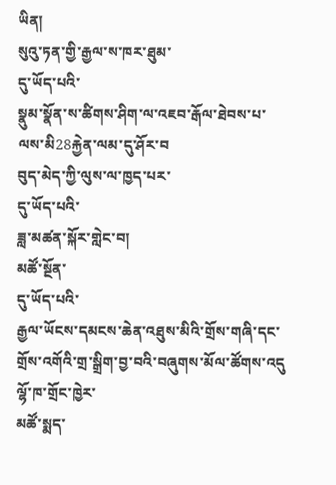ཡིན།
སུའུ་ཏན་གྱི་རྒྱལ་ས་ཁར་ཐུམ་
དུ་ཡོད་པའི་
སྣུམ་སྣོན་ས་ཚིགས་ཤིག་ལ་འཇབ་རྒོལ་ཐེབས་པ་ལས་མི28རྐྱེན་ལམ་དུ་ཤོར་བ
བུད་མེད་ཀྱི་ལུས་ལ་ཁྱད་པར་
དུ་ཡོད་པའི་
ཟླ་མཚན་སྐོར་གླེང་བ།
མཚོ་སྔོན་
དུ་ཡོད་པའི་
རྒྱལ་ཡོངས་དམངས་ཆེན་འཐུས་མིའི་གྲོས་གཞི་དང་གྲོས་འགོའི་གྲ་སྒྲིག་བྱ་བའི་བཞུགས་མོལ་ཚོགས་འདུ
ལྷོ་ཁ་གྲོང་ཁྱེར་
མཚོ་སྨད་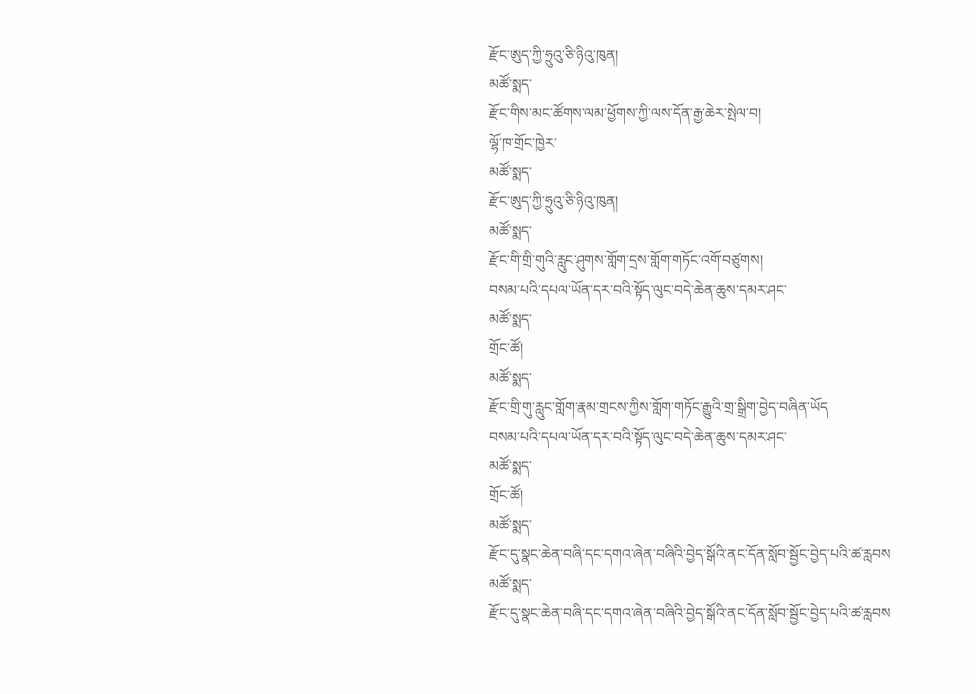རྫོང་ཨུད་ཀྱི་ཧྲུའུ་ཅི་ཉིའུ་ཁུན།
མཚོ་སྨད་
རྫོང་གིས་མང་ཚོགས་ལམ་ཕྱོགས་ཀྱི་ལས་དོན་རྒྱ་ཆེར་སྤེལ་བ།
ལྷོ་ཁ་གྲོང་ཁྱེར་
མཚོ་སྨད་
རྫོང་ཨུད་ཀྱི་ཧྲུའུ་ཅི་ཉིའུ་ཁུན།
མཚོ་སྨད་
རྫོང་གི་གྲི་གུའི་རླུང་ཤུགས་གློག་དྲས་གློག་གཏོང་འགོ་བཙུགས།
བསམ་པའི་དཔལ་ཡོན་དར་བའི་སྟོད་ལུང་བདེ་ཆེན་ཆུས་དམར་ཤང་
མཚོ་སྨད་
གྲོང་ཚོ།
མཚོ་སྨད་
རྫོང་གྲི་གུ་རླུང་གློག་རྣམ་གྲངས་ཀྱིས་གློག་གཏོང་རྒྱུའི་གྲ་སྒྲིག་བྱེད་བཞིན་ཡོད
བསམ་པའི་དཔལ་ཡོན་དར་བའི་སྟོད་ལུང་བདེ་ཆེན་ཆུས་དམར་ཤང་
མཚོ་སྨད་
གྲོང་ཚོ།
མཚོ་སྨད་
རྫོང་དུ་སྣང་ཆེན་བཞི་དང་དགའ་ཞེན་བཞིའི་བྱེད་སྒོའི་ནང་དོན་སློབ་སྦྱོང་བྱེད་པའི་ཚ་རླབས
མཚོ་སྨད་
རྫོང་དུ་སྣང་ཆེན་བཞི་དང་དགའ་ཞེན་བཞིའི་བྱེད་སྒོའི་ནང་དོན་སློབ་སྦྱོང་བྱེད་པའི་ཚ་རླབས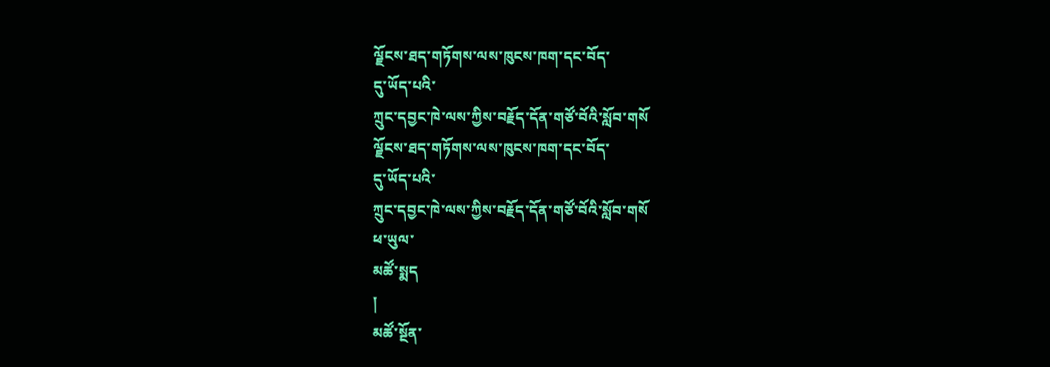ལྗོངས་ཐད་གཏོགས་ལས་ཁུངས་ཁག་དང་བོད་
དུ་ཡོད་པའི་
ཀྲུང་དབྱང་ཁེ་ལས་ཀྱིས་བརྗོད་དོན་གཙོ་བོའི་སློབ་གསོ
ལྗོངས་ཐད་གཏོགས་ལས་ཁུངས་ཁག་དང་བོད་
དུ་ཡོད་པའི་
ཀྲུང་དབྱང་ཁེ་ལས་ཀྱིས་བརྗོད་དོན་གཙོ་བོའི་སློབ་གསོ
ཕ་ཡུལ་
མཚོ་སྨད
།
མཚོ་སྔོན་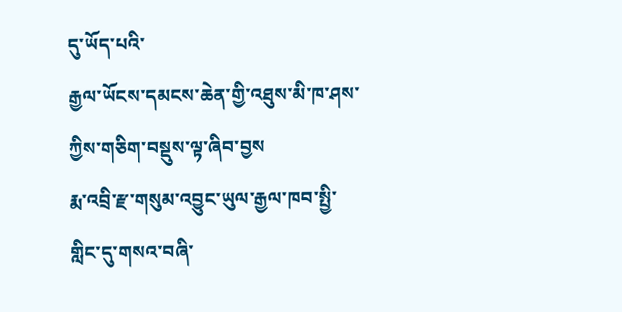དུ་ཡོད་པའི་
རྒྱལ་ཡོངས་དམངས་ཆེན་གྱི་འཐུས་མི་ཁ་ཤས་ཀྱིས་གཅིག་བསྡུས་ལྟ་ཞིབ་བྱས
རྨ་འབྲི་རྫ་གསུམ་འབྱུང་ཡུལ་རྒྱལ་ཁབ་སྤྱི་གླིང་དུ་གསའ་བཞི་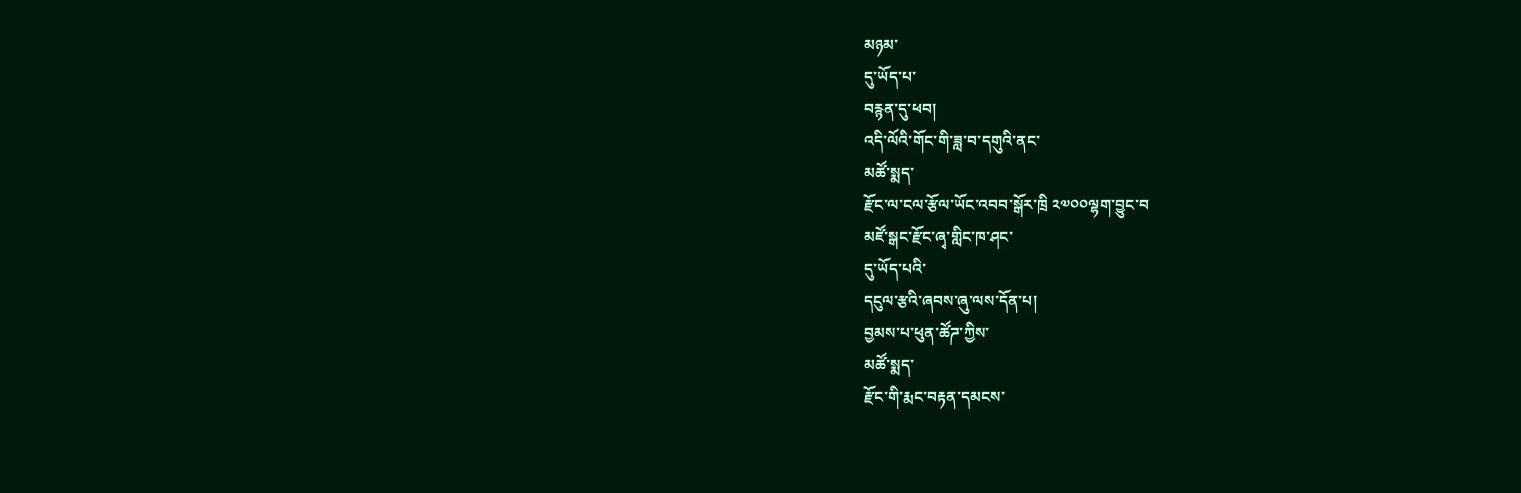མཉམ་
དུ་ཡོད་པ་
བརྙན་དུ་ཕབ།
འདི་ལོའི་གོང་གི་ཟླ་བ་དགུའི་ནང་
མཚོ་སྨད་
རྫོང་ལ་ངལ་རྩོལ་ཡོང་འབབ་སྒོར་ཁྲི ༢༧༠༠ལྷག་བྱུང་བ
མཛོ་སྒང་རྫོང་ཞྭ་གླིང་ཁ་ཤང་
དུ་ཡོད་པའི་
དངུལ་རྩའི་ཞབས་ཞུ་ལས་དོན་པ།
བྱམས་པ་ཕུན་ཚོཌ་ཀྱིས་
མཚོ་སྨད་
རྫོང་གི་རྨང་བརྟན་དམངས་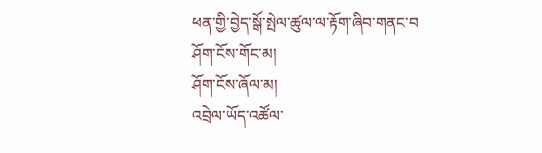ཕན་གྱི་བྱེད་སྒོ་སྤེལ་ཚུལ་ལ་རྟོག་ཞིབ་གནང་བ
ཤོག་ངོས་གོང་མ།
ཤོག་ངོས་ཞོལ་མ།
འབྲེལ་ཡོད་འཚོལ་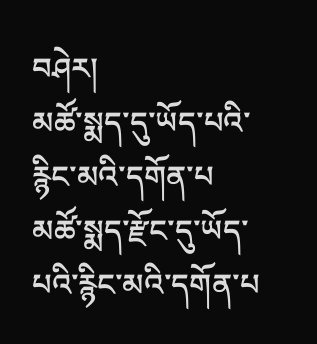བཤེར།
མཚོ་སྨད་དུ་ཡོད་པའི་རྙིང་མའི་དགོན་པ
མཚོ་སྨད་རྫོང་དུ་ཡོད་པའི་རྙིང་མའི་དགོན་པ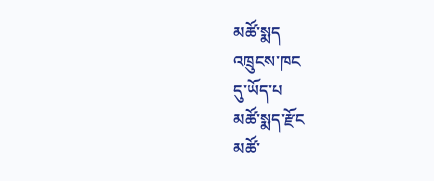མཚོ་སྨད
འཁྲུངས་ཁང
དུ་ཡོད་པ
མཚོ་སྨད་རྫོང
མཚོ་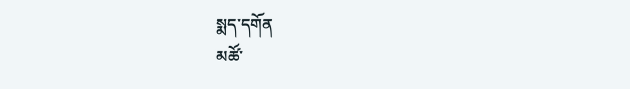སྨད་དགོན
མཚོ་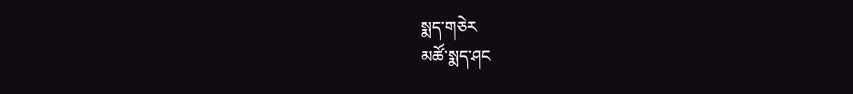སྨད་གཅེར
མཚོ་སྨད་ཤང